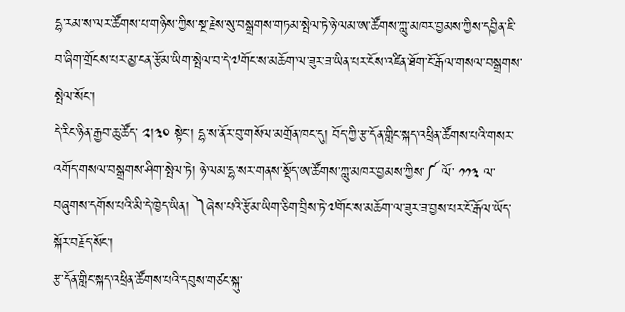དྷ་རམ་ས་ལར་ཚོགས་པ་གཉིས་ཀྱིས་སྔ་རྗེས་སུ་བསྒྲགས་གཏམ་སྤེལ་ཏེ་ཉེ་ལམ་ཨ་ཚོགས་ཀླུ་མཁར་བྱམས་ཀྱིས་དབྱིན་ཇི་བ་ཞིག་གྲོངས་པར་མྱ་ངན་རྩོམ་ཡིག་སྤེལ་བ་དེ་༧གོང་ས་མཆོག་ལ་ཟུར་ཟ་ཡིན་པར་ངོས་འཛིན་ཐོག་ངོ་རྒོལ་གསལ་བསྒྲགས་སྤེལ་སོང་།
དེ་རིང་ཉིན་རྒྱབ་ཆུ་ཚོད་ ༢།༣༠ སྟེང་། དྷ་ས་ནོར་བུ་གསོལ་མགྲོན་ཁང་དུ། བོད་ཀྱི་རྩ་དོན་གླིང་སྐད་འཕྲིན་ཚོགས་པའི་གསར་འགོད་གསལ་བསྒྲགས་ཤིག་སྤེལ་ཏེ། ཉེ་ལམ་དྷ་སར་གནས་སྡོད་ཨ་ཚོགས་ཀླུ་མཁར་བྱམས་ཀྱིས་༼ ལོ་ ༡༡༣ ལ་བཞུགས་དགོས་པའི་མི་དེ་ཁྱེད་ཡིན། ༽ཞེས་པའི་རྩོམ་ཡིག་ཅིག་བྲིས་ཏེ་༧གོང་ས་མཆོག་ལ་ཟུར་ཟ་བྱས་པར་ངོ་རྒོལ་ཡོད་སྐོར་བརྗོད་སོང་།
རྩ་དོན་གླིང་སྐད་འཕྲིན་ཚོགས་པའི་དབུས་གཙང་སྐུ་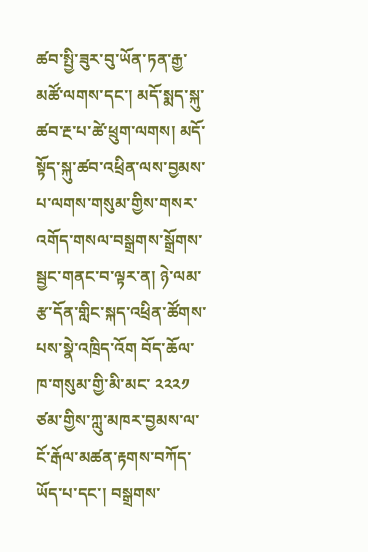ཚབ་སྤྱི་ཟུར་བུ་ཡོན་ཏན་རྒྱ་མཚོ་ལགས་དང་། མདོ་སྨད་སྐུ་ཚབ་རྔ་པ་ཚེ་ཕྲུག་ལགས། མདོ་སྟོད་སྐུ་ཚབ་འཕྲིན་ལས་བྱམས་པ་ལགས་གསུམ་གྱིས་གསར་འགོད་གསལ་བསྒྲགས་སྒྲོགས་སྦྱང་གནང་བ་ལྟར་ན། ཉེ་ལམ་རྩ་དོན་གླིང་སྐད་འཕྲིན་ཚོགས་པས་སྣེ་འཁྲིད་འོག བོད་ཆོལ་ཁ་གསུམ་གྱི་མི་མང་ ༢༢༢༡ ཙམ་གྱིས་ཀླུ་མཁར་བྱམས་ལ་ངོ་རྒོལ་མཚན་རྟགས་བཀོད་ཡོད་པ་དང་། བསྒྲགས་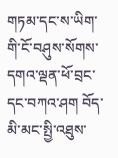གཏམ་དང་ས་ཡིག་གི་ངོ་བཤུས་སོགས་དགའ་ལྡན་ཕོ་བྲང་དང་བཀའ་ཤག བོད་མི་མང་སྤྱི་འཐུས་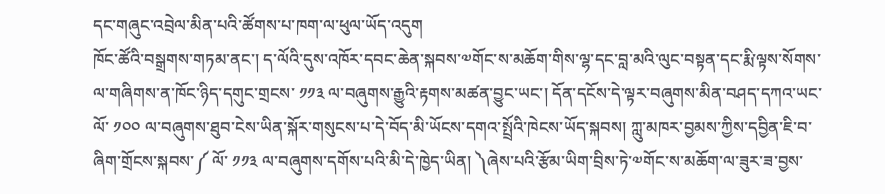དང་གཞུང་འབྲེལ་མིན་པའི་ཚོགས་པ་ཁག་ལ་ཕུལ་ཡོད་འདུག
ཁོང་ཚོའི་བསྒྲགས་གཏམ་ནང་། ད་ལོའི་དུས་འཁོར་དབང་ཆེན་སྐབས་༧གོང་ས་མཆོག་གིས་ལྷ་དང་བླ་མའི་ལུང་བསྟན་དང་རྨི་ལྟས་སོགས་ལ་གཞིགས་ན་ཁོང་ཉིད་དགུང་གྲངས་ ༡༡༣ ལ་བཞུགས་རྒྱུའི་རྟགས་མཚན་བྱུང་ཡང་། དོན་དངོས་དེ་ལྟར་བཞུགས་མིན་བཤད་དཀའ་ཡང་ལོ་ ༡༠༠ ལ་བཞུགས་ཐུབ་ངེས་ཡིན་སྐོར་གསུངས་པ་དེ་བོད་མི་ཡོངས་དགའ་སྤྲོའི་ཁེངས་ཡོད་སྐབས། ཀླུ་མཁར་བྱམས་ཀྱིས་དབྱིན་ཇི་བ་ཞིག་གྲོངས་སྐབས་༼ ལོ་ ༡༡༣ ལ་བཞུགས་དགོས་པའི་མི་དེ་ཁྱེད་ཡིན། ༽ཞེས་པའི་རྩོམ་ཡིག་བྲིས་ཏེ་༧གོང་ས་མཆོག་ལ་ཟུར་ཟ་བྱས་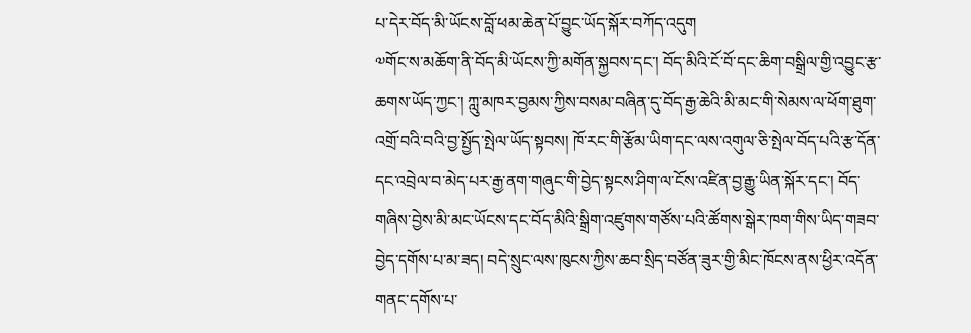པ་དེར་བོད་མི་ཡོངས་བློ་ཕམ་ཆེན་པོ་བྱུང་ཡོད་སྐོར་བཀོད་འདུག
༧གོང་ས་མཆོག་ནི་བོད་མི་ཡོངས་ཀྱི་མགོན་སྐྱབས་དང་། བོད་མིའི་ངོ་བོ་དང་ཆིག་བསྒྲིལ་གྱི་འབྱུང་རྩ་ཆགས་ཡོད་ཀྱང་། ཀླུ་མཁར་བྱམས་ཀྱིས་བསམ་བཞིན་དུ་བོད་རྒྱ་ཆེའི་མི་མང་གི་སེམས་ལ་ཕོག་ཐུག་འགྲོ་བའི་བའི་བྱ་སྤྱོད་སྤེལ་ཡོད་སྟབས། ཁོ་རང་གི་རྩོམ་ཡིག་དང་ལས་འགུལ་ཅི་སྤེལ་བོད་པའི་རྩ་དོན་དང་འབྲེལ་བ་མེད་པར་རྒྱ་ནག་གཞུང་གི་བྱེད་སྟངས་ཤིག་ལ་ངོས་འཛིན་བྱ་རྒྱུ་ཡིན་སྐོར་དང་། བོད་གཞིས་བྱེས་མི་མང་ཡོངས་དང་བོད་མིའི་སྒྲིག་འཛུགས་གཙོས་པའི་ཚོགས་སྒེར་ཁག་གིས་ཡིད་གཟབ་བྱེད་དགོས་པ་མ་ཟད། བདེ་སྲུང་ལས་ཁུངས་ཀྱིས་ཆབ་སྲིད་བཙོན་ཟུར་གྱི་མིང་ཁོངས་ནས་ཕྱིར་འདོན་གནང་དགོས་པ་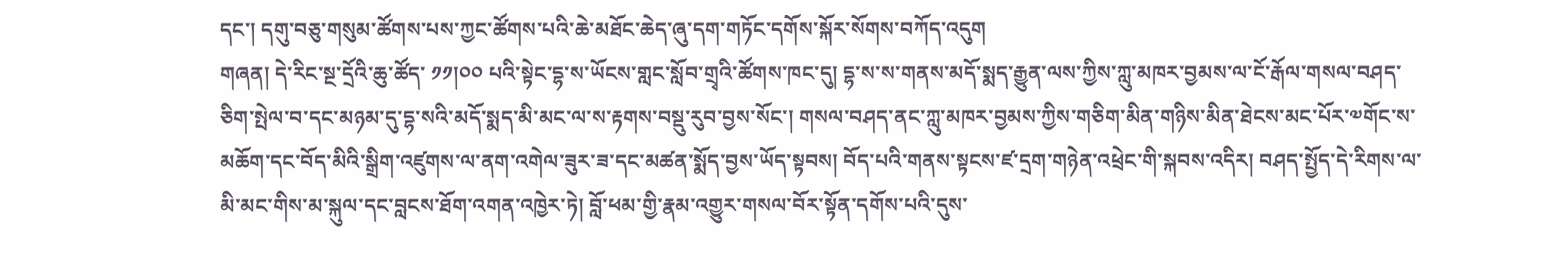དང་། དགུ་བཅུ་གསུམ་ཚོགས་པས་ཀྱང་ཚོགས་པའི་ཆེ་མཐོང་ཆེད་ཞུ་དག་གཏོང་དགོས་སྐོར་སོགས་བཀོད་འདུག
གཞན། དེ་རིང་སྔ་དྲོའི་ཆུ་ཚོད་ ༡༡།༠༠ པའི་སྟེང་དྷ་ས་ཡོངས་གླང་སློབ་གྲྭའི་ཚོགས་ཁང་དུ། དྷ་ས་ས་གནས་མདོ་སྨད་རྒྱུན་ལས་ཀྱིས་ཀླུ་མཁར་བྱམས་ལ་ངོ་རྒོལ་གསལ་བཤད་ཅིག་སྤེལ་བ་དང་མཉམ་དུ་དྷ་སའི་མདོ་སྨད་མི་མང་ལ་ས་རྟགས་བསྡུ་རུབ་བྱས་སོང་། གསལ་བཤད་ནང་ཀླུ་མཁར་བྱམས་ཀྱིས་གཅིག་མིན་གཉིས་མིན་ཐེངས་མང་པོར་༧གོང་ས་མཆོག་དང་བོད་མིའི་སྒྲིག་འཛུགས་ལ་ནག་འགེལ་ཟུར་ཟ་དང་མཚན་སྨོད་བྱས་ཡོད་སྟབས། བོད་པའི་གནས་སྟངས་ཛ་དྲག་གཉེན་འཕྲེང་གི་སྐབས་འདིར། བཤད་སྤྱོད་དེ་རིགས་ལ་མི་མང་གིས་མ་སྐུལ་དང་བླངས་ཐོག་འགན་འཁྱེར་ཏེ། བློ་ཕམ་གྱི་རྣམ་འགྱུར་གསལ་བོར་སྟོན་དགོས་པའི་དུས་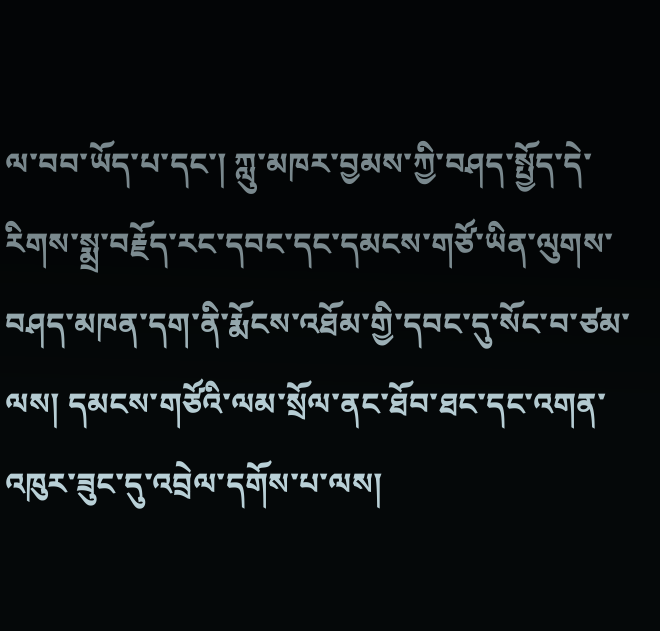ལ་བབ་ཡོད་པ་དང་། ཀླུ་མཁར་བྱམས་ཀྱི་བཤད་སྤྱོད་དེ་རིགས་སྨྲ་བརྗོད་རང་དབང་དང་དམངས་གཙོ་ཡིན་ལུགས་བཤད་མཁན་དག་ནི་རྨོངས་འཐོམ་གྱི་དབང་དུ་སོང་བ་ཙམ་ལས། དམངས་གཙོའི་ལམ་སྲོལ་ནང་ཐོབ་ཐང་དང་འགན་འཁུར་ཟུང་དུ་འབྲེལ་དགོས་པ་ལས།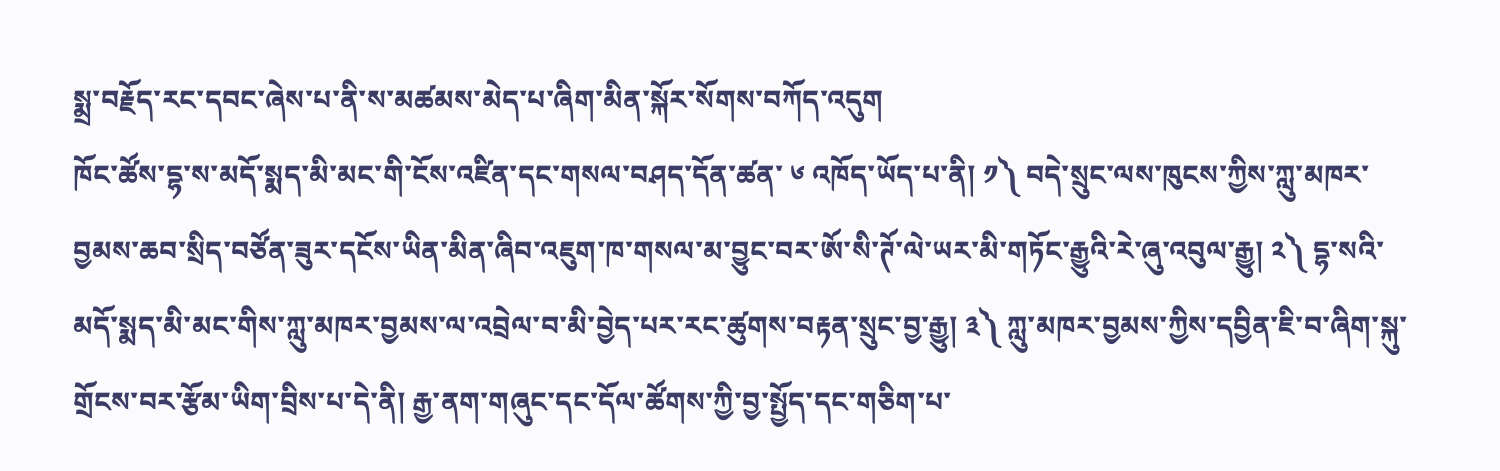སྨྲ་བརྗོད་རང་དབང་ཞེས་པ་ནི་ས་མཚམས་མེད་པ་ཞིག་མིན་སྐོར་སོགས་བཀོད་འདུག
ཁོང་ཚོས་དྷ་ས་མདོ་སྨད་མི་མང་གི་ངོས་འཛིན་དང་གསལ་བཤད་དོན་ཚན་ ༦ འཁོད་ཡོད་པ་ནི། ༡༽ བདེ་སྲུང་ལས་ཁུངས་ཀྱིས་ཀླུ་མཁར་བྱམས་ཆབ་སྲིད་བཙོན་ཟུར་དངོས་ཡིན་མིན་ཞིབ་འཇུག་ཁ་གསལ་མ་བྱུང་བར་ཨོ་སི་ཊོ་ལེ་ཡར་མི་གཏོང་རྒྱུའི་རེ་ཞུ་འབུལ་རྒྱུ། ༢༽ དྷ་སའི་མདོ་སྨད་མི་མང་གིས་ཀླུ་མཁར་བྱམས་ལ་འབྲེལ་བ་མི་བྱེད་པར་རང་ཚུགས་བརྟན་སྲུང་བྱ་རྒྱུ། ༣༽ ཀླུ་མཁར་བྱམས་ཀྱིས་དབྱིན་ཇི་བ་ཞིག་སྐུ་གྲོངས་བར་རྩོམ་ཡིག་བྲིས་པ་དེ་ནི། རྒྱ་ནག་གཞུང་དང་དོལ་ཚོགས་ཀྱི་བྱ་སྤྱོད་དང་གཅིག་པ་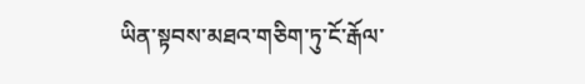ཡིན་སྟབས་མཐའ་གཅིག་ཏུ་ངོ་རྒོལ་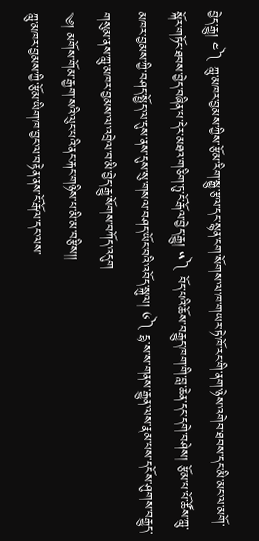བྱེད་རྒྱུ། ༤༽ ཀླུ་མཁར་བྱམས་ཀྱིས་རྩོམ་རིག་སྒྱུ་རྩལ་དང་སྙན་ངག་སོགས་ལ་ཁ་གཡར་ཏེ་ཁོ་རང་གི་ནག་ཉེས་འགེབ་ཐབས་དང་མི་མང་ལ་མགོ་སྐོར་གཏོང་ཐབས་བྱེད་བཞིན་པ་དེར་མཐའ་གཅིག་ཏུ་ངོ་རྒོལ་བྱེད་རྒྱུ། ༥༽ བོད་པའི་ཆོས་བརྒྱུད་ཁག་གི་བླ་ཆེན་དང་དགེ་བཤེས། རྩོམ་པ་པོ་ཚོས་ཀླུ་མཁར་བྱམས་ཀྱི་བཤད་སྤྱོད་ལ་དུས་ནས་དུས་སུ་གསལ་བཤད་ཡོང་བའི་འབོད་སྐུལ། ༦༽ དྷ་ས་ས་གནས་རྒྱུན་ལས་རྣམ་པས་དངོས་ཤུགས་བརྒྱུད་གསུམ་ནས་ཀླུ་མཁར་བྱམས་ལ་འབྲེལ་བ་མི་བྱེད་རྒྱུ་སོགས་བཀོད་འདུག
༄། མགོས་གོམ་རྒྱག་སའི་ལུང་པའི་ནང་རྐང་གཉིས་པ་མི་མ་བརྩིས།།
ཀླུ་མཁར་བྱམས་ཀྱི་རྩོམ་ཡིག་ཁ་བྱང་ལ་བརྟེན་ནས་ངོ་རྒོལ་དང་ལས་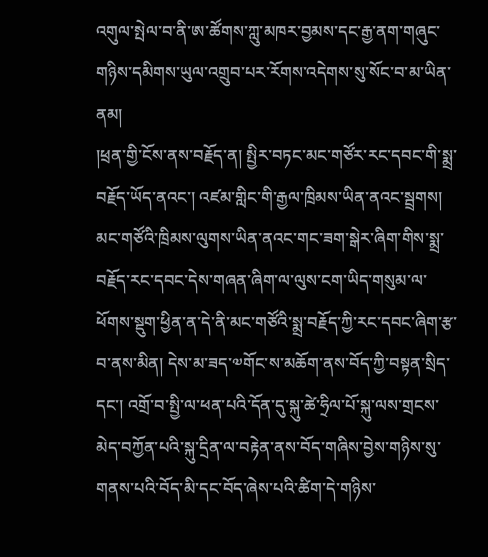འགུལ་སྤེལ་བ་ནི་ཨ་ཚོགས་ཀླུ་མཁར་བྱམས་དང་རྒྱ་ནག་གཞུང་གཉིས་དམིགས་ཡུལ་འགྲུབ་པར་རོགས་འདེགས་སུ་སོང་བ་མ་ཡིན་ནམ།
།ཕྲན་གྱི་ངོས་ནས་བརྗོད་ན། སྤྱིར་བཏང་མང་གཙོར་རང་དབང་གི་སྨྲ་བརྗོད་ཡོད་ནའང་། འཛམ་གླིང་གི་རྒྱལ་ཁྲིམས་ཡིན་ནའང་སྦྲགས། མང་གཙོའི་ཁྲིམས་ལུགས་ཡིན་ནའང་གང་ཟག་སྒེར་ཞིག་གིས་སྨྲ་བརྗོད་རང་དབང་དེས་གཞན་ཞིག་ལ་ལུས་ངག་ཡིད་གསུམ་ལ་ཕོགས་སྡུག་ཕྱིན་ན་དེ་ནི་མང་གཙོའི་སྨྲ་བརྗོད་ཀྱི་རང་དབང་ཞིག་རྩ་བ་ནས་མིན། དེས་མ་ཟད་༧གོང་ས་མཆོག་ནས་བོད་ཀྱི་བསྟན་སྲིད་དང་། འགྲོ་བ་སྤྱི་ལ་ཕན་པའི་དོན་དུ་སྐུ་ཚེ་ཧྲིལ་པོ་སྐུ་ལས་གྲངས་མེད་བཀྱོན་པའི་སྐུ་དྲིན་ལ་བརྟེན་ནས་བོད་གཞིས་བྱེས་གཉིས་སུ་གནས་པའི་བོད་མི་དང་བོད་ཞེས་པའི་ཚིག་དེ་གཉིས་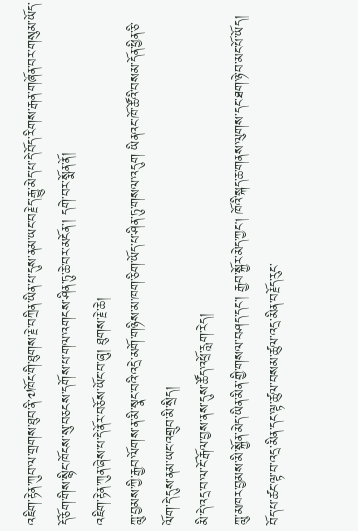འཇིག་རྟེན་ཀུབ་ལ་གྲགས་ཐུབ་ནི་༧ཁོང་གི་ཐུགས་རྗེ་བཀྲིན་ཡིན་པ་དུས་ནམ་ཡང་བརྗེད་རྒྱུ་མེད་པ་དེ་བོད་རིགས་རྒན་གཞོན་བར་གསུམ་ཡོད་དོ་ཅོག་གིས་སྙིང་ཁོངས་སུ་བཅངས་དགོས་པ་གལ་འགངས་ཤིན་ཏུ་ཆེ་བར་མངོན་། དགེ་བར་སྨོན་ནོ།
འཇིག་རྟེན་ཀུན་ཞེས་པ་དེ་ནོར་བཅོས་ཡོང་བ་ཞུ། ཐུགས་རྗེ་ཆེ།
ཀླུ་བྱམས་ཀྱི་རྒྱབ་ལོགས་ན་མི་སྣང་བའི་འདྲེ་མགོ་གཉིས་མ་ཁག་ཅིག་ཡོད་པ་ཤིན་ཏུ་གསལ་འདུག ཡིནའང་ཁོ་ཚོའི་བསམ་དོན་ཕྱིན་ཅི་ལོག་དེ་དུས་ནམ་ཡང་འགྲུབ་མི་སྲིད།
མི་དེ་འདྲ་བ་ལ་ངོ་རྒོལ་བྱས་ནས་དུས་ཚོད་འཕྲོ་རླག་རེད།
ཀླུ་མཁར་བྱམས་མི་སྐྱོན་མེད་ཡིན་མིན་གྱི་གསལ་བཤད་དང་། རྒྱབ་སྐྱོར་མེད་ཀྱང། ཁོའི་སྐད་ཆ་གནས་ལུགས་དང་ཐག་ཉེ་བ་མང་པོ་ཡོད།
བོད་པ་ཚང་ལྟ་བ་འདྲ་མིན་དང་ལྟ་ཚུལ་བསམ་ཚུལ་འདྲ་མིན་བརྗོད་རུང་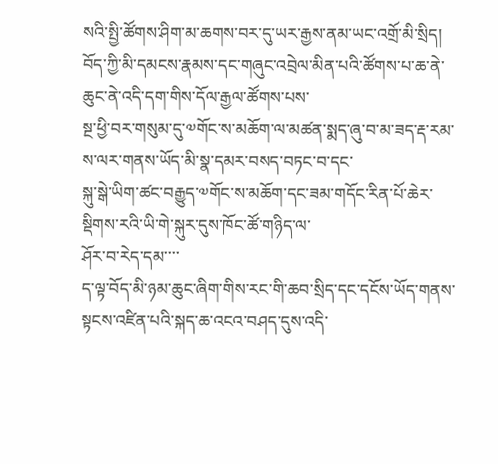སའི་སྤྱི་ཚོགས་ཤིག་མ་ཆགས་བར་དུ་ཡར་རྒྱས་ནམ་ཡང་འགྲོ་མི་སྲིད།
བོད་ཀྱི་མི་དམངས་རྣམས་དང་གཞུང་འབྲེལ་མིན་པའི་ཚོགས་པ་ཆ་ནེ་ཆུང་ནེ་འདི་དག་གིས་དོལ་རྒྱལ་ཚོགས་པས་
སྔ་ཕྱི་བར་གསུམ་དུ་༧གོང་ས་མཆོག་ལ་མཚན་སྨད་ཞུ་བ་མ་ཟད་རྡ་རམ་ས་ལར་གནས་ཡོད་མི་སྣ་དམར་བསད་བཏང་བ་དང་
སྐུ་སྒེ་ཡིག་ཚང་བརྒྱུད་༧གོང་ས་མཆོག་དང་ཟམ་གདོང་རིན་པོ་ཆེར་སྡིགས་རའི་ཡི་གེ་སྐུར་དུས་ཁོང་ཚོ་གཉིད་ལ་
ཤོར་བ་རེད་དམ་་་་
ད་ལྟ་བོད་མི་ཉམ་ཆུང་ཞིག་གིས་རང་གི་ཆབ་སྲིད་དང་དངོས་ཡོད་གནས་སྟངས་འཛིན་པའི་སྐད་ཆ་འངའ་བཤད་དུས་འདི་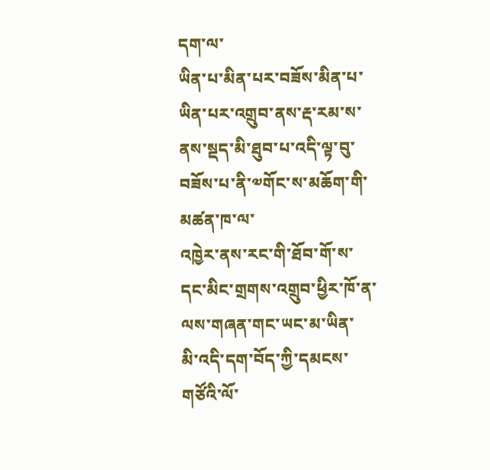དག་ལ་
ཡིན་པ་མིན་པར་བཟོས་མིན་པ་ཡིན་པར་འགྲུབ་ནས་རྡ་རམ་ས་ནས་སྡད་མི་ཐུབ་པ་འདི་ལྟ་བུ་བཟོས་པ་ནི་༧གོང་ས་མཆོག་གི་མཚན་ཁ་ལ་
འཁྱེར་ནས་རང་གི་ཐོབ་གོ་ས་དང་མིང་གྲགས་འགྲུབ་ཕྱིར་ཁོ་ན་ལས་གཞན་གང་ཡང་མ་ཡིན་
མི་འདི་དག་བོད་ཀྱི་དམངས་གཙོའི་ལོ་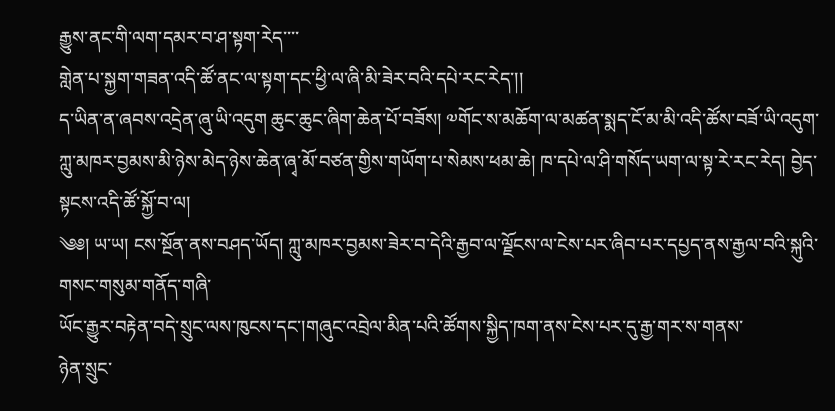རྒྱུས་ནང་གི་ལག་དམར་བ་ཤ་སྟག་རེད་་་་
གླེན་པ་སྐྱག་གཟན་འདི་ཚོ་ནང་ལ་སྟག་དང་ཕྱི་ལ་ཞི་མི་ཟེར་བའི་དཔེ་རང་རེད་།།
ད་ཡིན་ན་ཞབས་འདྲེན་ཞུ་ཡི་འདུག ཆུང་ཆུང་ཞིག་ཆེན་པོ་བཟོས། ༧གོང་ས་མཆོག་ལ་མཚན་སྨད་ངོ་མ་མི་འདི་ཚོས་བཟོ་ཡི་འདུག་
ཀླུ་མཁར་བྱམས་མི་ཉེས་མེད་ཉེས་ཆེན་ཞྭ་མོ་བཙན་གྱིས་གཡོག་པ་སེམས་ཕམ་ཆེ། ཁ་དཔེ་ལ་ཤི་གསོད་ཡག་ལ་སྟ་རེ་རང་རེད། བྱེད་སྟངས་འདི་ཚོ་སྐྱོ་བ་ལ།
༄༅། ཡ་ཡ། ངས་སྔོན་ནས་བཤད་ཡོད། ཀླུ་མཁར་བྱམས་ཟེར་བ་དེའི་རྒྱབ་ལ་ལྗོངས་ལ་ངེས་པར་ཞིབ་པར་དཔྱད་ནས་རྒྱལ་བའི་སྐུའི་གསང་གསུམ་གནོད་གཞི་
ཡོང་རྒྱུར་བརྟེན་བདེ་སྲུང་ལས་ཁུངས་དང་།གཞུང་འབྲེལ་མིན་པའི་ཚོགས་སྐྱིད་ཁག་ནས་ངེས་པར་དུ་རྒྱ་གར་ས་གནས་
ཉེན་སྲུང་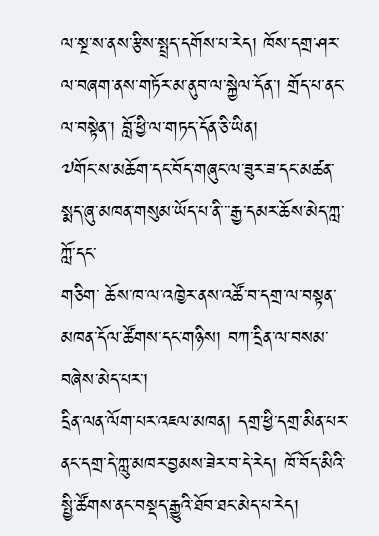ལ་སྔ་ས་ནས་རྩིས་སྤྲད་དགོས་པ་རེད། ཁོས་དགྲ་ཤར་ལ་བཞག་ནས་གཏོར་མ་ནུབ་ལ་སྐྱེལ་དོན་། གྲོད་པ་ནང་ལ་བསྟེན་། བློ་ཕྱི་ལ་གཏད་དོན་ཅི་ཡིན།
༧གོང་ས་མཆོག་དང་བོད་གཞུང་ལ་ཟུར་ཟ་དང་མཚན་སྨད་ཞུ་མཁན་གསུམ་ཡོད་པ་ནི་་་རྒྱ་དམར་ཆོས་མེད་ཀླ་ཀློ་དང་
གཅིག་ ཆོས་ཁ་ལ་འཁྱེར་ནས་འཚོ་བ་དགྲ་ལ་བསྟན་མཁན་དོལ་ཚོགས་དང་གཉིས། བཀ་དྲིན་ལ་བསམ་བཞེས་མེད་པར་།
དྲིན་ལན་ལོག་པར་འཇལ་མཁན། དགྲ་ཕྱི་དགྲ་མིན་པར་ནང་དགྲ་དེ་ཀླུ་མཁར་བྱམས་ཟེར་བ་དེ་རེད། ཁོ་བོད་མིའི་སྤྱི་ཚོགས་ནང་བསྡད་རྒྱུའི་ཐོབ་ཐང་མེད་པ་རེད།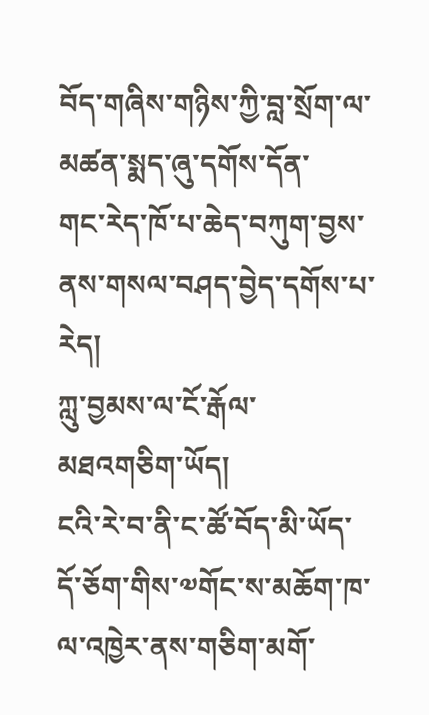བོད་གཞིས་གཉིས་ཀྱི་བླ་སྲོག་ལ་མཚན་སྨད་ཞུ་དགོས་དོན་
གང་རེད་ཁོ་པ་ཆེད་བཀུག་བྱས་ནས་གསལ་བཤད་བྱེད་དགོས་པ་རེད།
ཀླུ་བྱམས་ལ་ངོ་རྒོལ་མཐའགཅིག་ཡོད།
ངའི་རེ་བ་ནི་ང་ཚོ་བོད་མི་ཡོད་དོ་ཅོག་གིས་༧གོང་ས་མཆོག་ཁ་ལ་འཁྱེར་ནས་གཅིག་མགོ་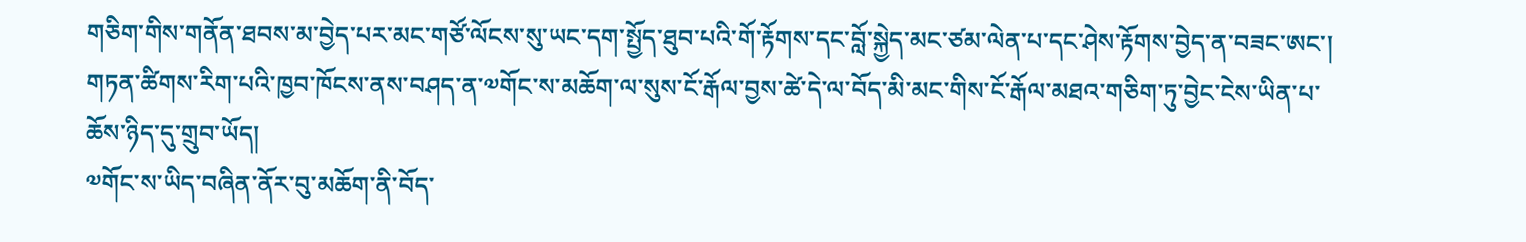གཅིག་གིས་གནོན་ཐབས་མ་བྱེད་པར་མང་གཙོ་ལོངས་སུ་ཡང་དག་སྤྱོད་ཐུབ་པའི་གོ་རྟོགས་དང་བློ་སྐྱེད་མང་ཙམ་ལེན་པ་དང་ཤེས་རྟོགས་བྱེད་ན་བཟང་ཨང་།
གཏན་ཚིགས་རིག་པའི་ཁྱབ་ཁོངས་ནས་བཤད་ན་༧གོང་ས་མཆོག་ལ་སུས་ངོ་རྒོལ་བྱས་ཚེ་དེ་ལ་བོད་མི་མང་གིས་ངོ་རྒོལ་མཐའ་གཅིག་ཏུ་བྱེང་ངེས་ཡིན་པ་ཆོས་ཉིད་དུ་གྲུབ་ཡོད།
༧གོང་ས་ཡིད་བཞིན་ནོར་བུ་མཆོག་ནི་བོད་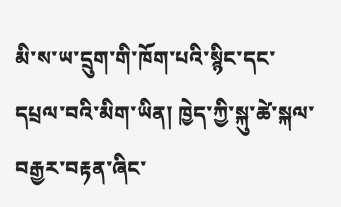མི་ས་ཡ་དྲུག་གི་ཁོག་པའི་སྙིང་དང་དཔྲལ་བའི་མིག་ཡིན། ཁྱེད་ཀྱི་སྐུ་ཚེ་སྐལ་བརྒྱར་བརྟན་ཞིང་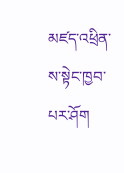མཛད་འཕྲིན་ས་སྟེང་ཁྱབ་པར་ཤོག